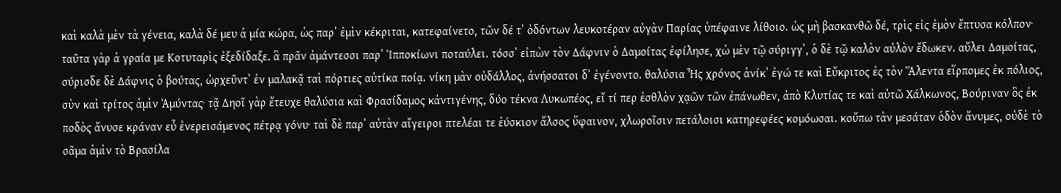καὶ καλὰ μὲν τὰ γένεια, καλὰ δέ μευ ἁ μία κώρα, ὡς παρʼ ἐμὶν κέκριται, κατεφαίνετο, τῶν δέ τʼ ὀδόντων λευκοτέραν αὐγὰν Παρίας ὑπέφαινε λίθοιο. ὡς μὴ βασκανθῶ δέ, τρὶς εἰς ἐμὸν ἔπτυσα κόλπον· ταῦτα γὰρ ἁ γραία με Κοτυταρὶς ἐξεδίδαξε. ἃ πρᾶν ἀμάντεσσι παρʼ Ἱπποκίωνι ποταύλει. τόσσʼ εἰπὼν τὸν Δάφνιν ὁ Δαμοίτας ἐφίλησε, χὡ μὲν τῷ σύριγγʼ, ὁ δὲ τῷ καλὸν αὐλὸν ἔδωκεν. αὔλει Δαμοίτας, σύρισδε δὲ Δάφνις ὁ βούτας, ὠρχεῦντʼ ἐν μαλακᾷ ταὶ πόρτιες αὐτίκα ποίᾳ. νίκη μὰν οὐδάλλος, ἀνήσσατοι δʼ ἐγένοντο. θαλύσια Ἦς χρόνος ἁνίκʼ ἐγώ τε καὶ Εὔκριτος ἐς τὸν Ἅλεντα εἵρπομες ἐκ πόλιος, σὺν καὶ τρίτος ἁμὶν Ἀμύντας· τᾷ Δηοῖ γὰρ ἔτευχε θαλύσια καὶ Φρασίδαμος κἀντιγένης, δύο τέκνα Λυκωπέος, εἴ τί περ ἐσθλὸν χᾳῶν τῶν ἐπάνωθεν, ἀπὸ Κλυτίας τε καὶ αὐτῶ Χάλκωνος, Βούριναν ὃς ἐκ ποδὸς ἄνυσε κράναν εὖ ἐνερεισάμενος πέτρᾳ γόνυ· ταὶ δὲ παρʼ αὐτὰν αἴγειροι πτελέαι τε ἐύσκιον ἄλσος ὕφαινον, χλωροῖσιν πετάλοισι κατηρεφέες κομόωσαι. κοὔπω τὰν μεσάταν ὁδὸν ἄνυμες, οὐδὲ τὸ σᾶμα ἁμὶν τὸ Βρασίλα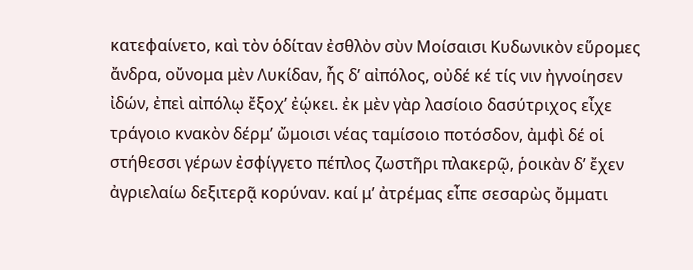κατεφαίνετο, καὶ τὸν ὁδίταν ἐσθλὸν σὺν Μοίσαισι Κυδωνικὸν εὕρομες ἄνδρα, οὔνομα μὲν Λυκίδαν, ἦς δʼ αἰπόλος, οὐδέ κέ τίς νιν ἠγνοίησεν ἰδών, ἐπεὶ αἰπόλῳ ἔξοχʼ ἐῴκει. ἐκ μὲν γὰρ λασίοιο δασύτριχος εἶχε τράγοιο κνακὸν δέρμʼ ὤμοισι νέας ταμίσοιο ποτόσδον, ἀμφὶ δέ οἱ στήθεσσι γέρων ἐσφίγγετο πέπλος ζωστῆρι πλακερῷ, ῥοικὰν δʼ ἔχεν ἀγριελαίω δεξιτερᾷ κορύναν. καί μʼ ἀτρέμας εἶπε σεσαρὼς ὄμματι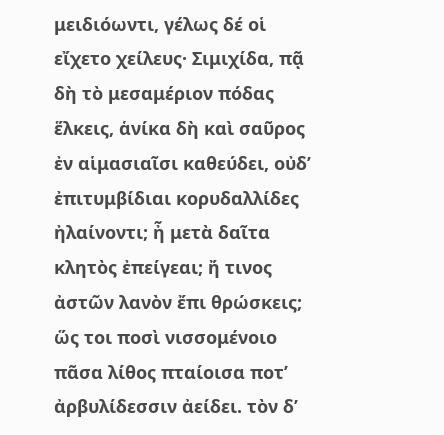μειδιόωντι, γέλως δέ οἱ εἴχετο χείλευς· Σιμιχίδα, πᾷ δὴ τὸ μεσαμέριον πόδας ἕλκεις, ἁνίκα δὴ καὶ σαῦρος ἐν αἱμασιαῖσι καθεύδει, οὐδʼ ἐπιτυμβίδιαι κορυδαλλίδες ἠλαίνοντι; ἦ μετὰ δαῖτα κλητὸς ἐπείγεαι; ἤ τινος ἀστῶν λανὸν ἔπι θρώσκεις; ὥς τοι ποσὶ νισσομένοιο πᾶσα λίθος πταίοισα ποτʼ ἀρβυλίδεσσιν ἀείδει. τὸν δʼ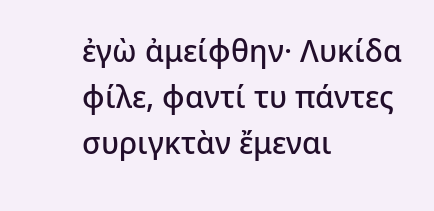ἐγὼ ἀμείφθην· Λυκίδα φίλε, φαντί τυ πάντες συριγκτὰν ἔμεναι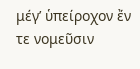μέγʼ ὑπείροχον ἔν τε νομεῦσιν